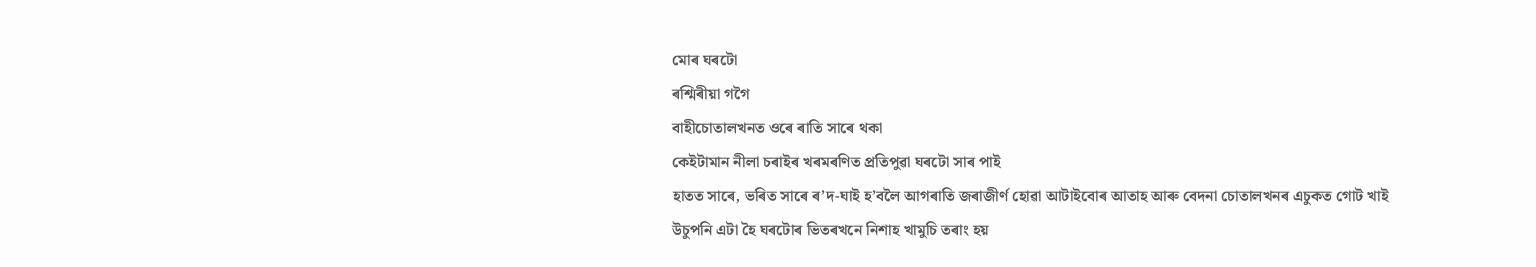মোৰ ঘৰটো
ৰশ্মিৰীয়া গগৈ
বাহীচোতালখনত ওৰে ৰাতি সাৰে থকা
কেইটামান নীলা চৰাইৰ খৰমৰণিত প্ৰতিপুৱা ঘৰটো সাৰ পাই
হাতত সাৰে, ভৰিত সাৰে ৰ’দ-ঘাই হ’বলৈ আগৰাতি জৰাজীৰ্ণ হোৱা আটাইবোৰ আতাহ আৰু বেদনা চোতালখনৰ এচুকত গোট খাই
উচুপনি এটা হৈ ঘৰটোৰ ভিতৰখনে নিশাহ খামুচি তৰাং হয়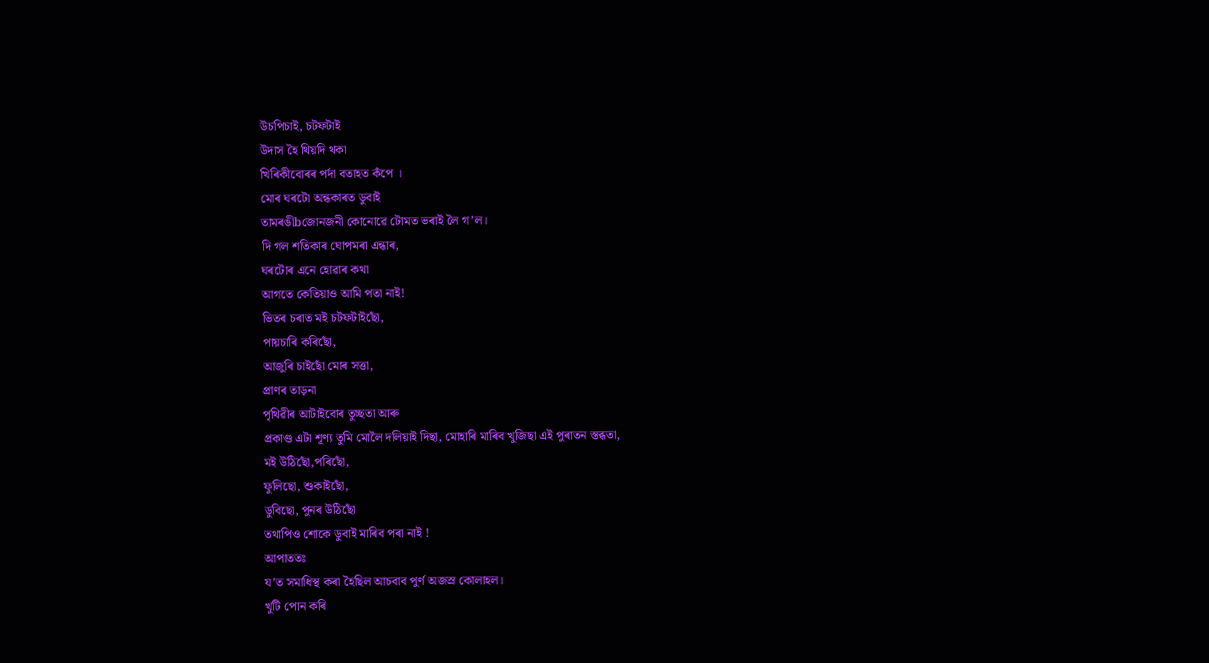উচপিচাই, চটফটাই
উদাস হৈ থিয়দি থকা
খিৰিকীবোৰৰ পৰ্দা বতাহত কঁপে ।
মোৰ ঘৰটো অন্ধকাৰত ডুবাই
তামৰঙীbজোনজনী কোনোৱে টোমত ভৰাই লৈ গ’ল।
দি গল শতিকাৰ ঘোপমৰা এন্ধাৰ,
ঘৰটোৰ এনে হোৱাৰ কথা
আগতে কেতিয়াও আমি পতা নাই!
ভিতৰ চৰাত মই চটফটাইছোঁ,
পায়চাৰি কৰিছোঁ,
আজুৰি চাইছোঁ মোৰ সত্তা,
প্ৰাণৰ তাড়না
পৃথিৱীৰ আটাইবোৰ তুচ্ছতা আৰু
প্ৰকাণ্ড এটা শূণ্য তুমি মোলৈ দলিয়াই দিছা, মোহাৰি মাৰিব খুজিছা এই পুৰাতন স্তব্ধতা,
মই উঠিছোঁ,পৰিছোঁ,
ফুলিছো, শুকাইছোঁ,
ডুবিছো, পুনৰ উঠিছোঁ
তথাপিও শোকে ডুবাই মাৰিব পৰা নাই !
আপাততঃ
য’ত সমাধিস্থ কৰা হৈছিল আচবাব পুৰ্ণ অজস্ৰ কোলাহল।
খুটি পোন কৰি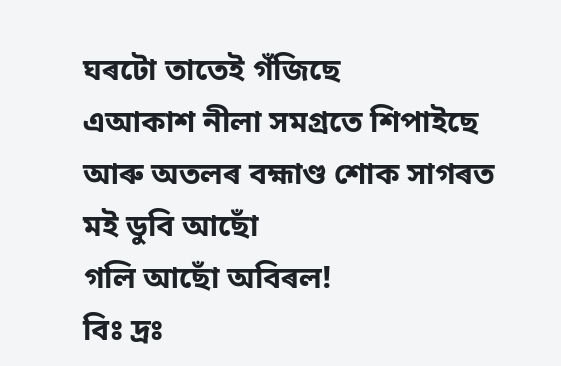ঘৰটো তাতেই গঁজিছে
এআকাশ নীলা সমগ্ৰতে শিপাইছে
আৰু অতলৰ বহ্মাণ্ড শোক সাগৰত
মই ডুবি আছোঁ
গলি আছোঁ অবিৰল!
বিঃ দ্ৰঃ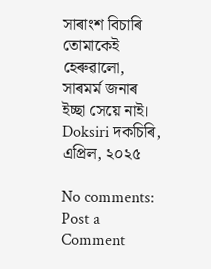সাৰাংশ বিচাৰি তোমাকেই হেৰুৱালো, সাৰমৰ্ম জনাৰ ইচ্ছা সেয়ে নাই।
Doksiri দকচিৰি, এপ্ৰিল, ২০২৫

No comments:
Post a Comment